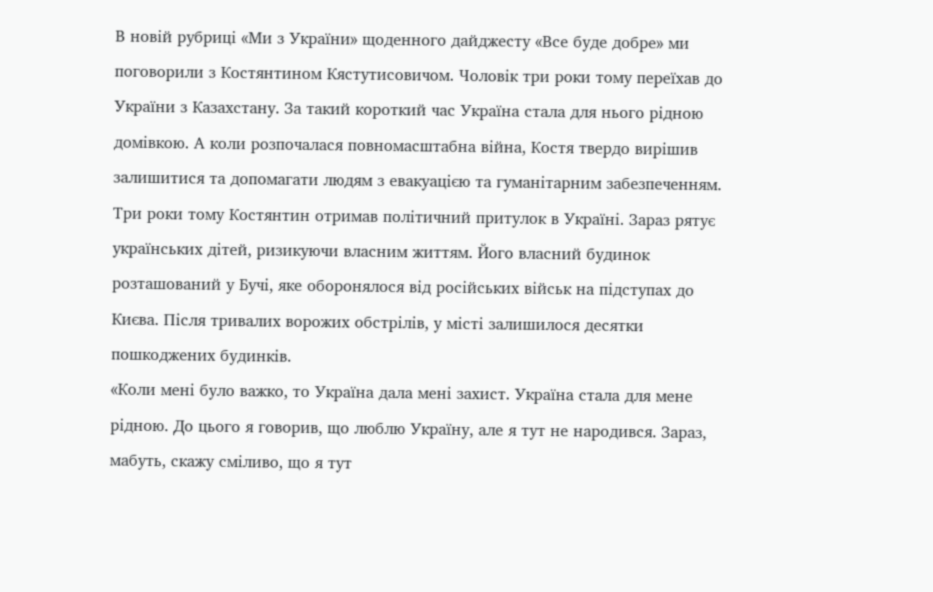В новій рубриці «Ми з України» щоденного дайджесту «Все буде добре» ми поговорили з Костянтином Кястутисовичом. Чоловік три роки тому переїхав до України з Казахстану. За такий короткий час Україна стала для нього рідною домівкою. А коли розпочалася повномасштабна війна, Костя твердо вирішив залишитися та допомагати людям з евакуацією та гуманітарним забезпеченням.
Три роки тому Костянтин отримав політичний притулок в Україні. Зараз рятує українських дітей, ризикуючи власним життям. Його власний будинок розташований у Бучі, яке оборонялося від російських військ на підступах до Києва. Після тривалих ворожих обстрілів, у місті залишилося десятки пошкоджених будинків.
«Коли мені було важко, то Україна дала мені захист. Україна стала для мене рідною. До цього я говорив, що люблю Україну, але я тут не народився. Зараз, мабуть, скажу сміливо, що я тут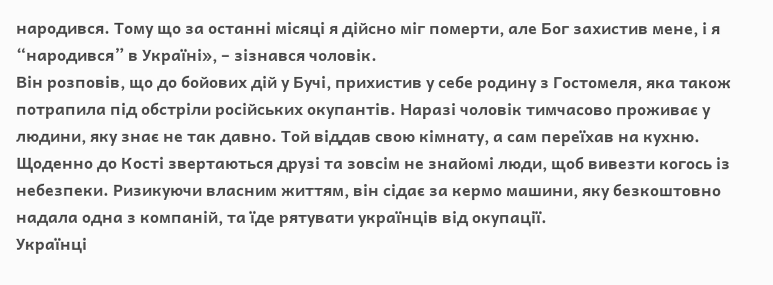народився. Тому що за останні місяці я дійсно міг померти, але Бог захистив мене, і я “народився” в Україні», – зізнався чоловік.
Він розповів, що до бойових дій у Бучі, прихистив у себе родину з Гостомеля, яка також потрапила під обстріли російських окупантів. Наразі чоловік тимчасово проживає у людини, яку знає не так давно. Той віддав свою кімнату, а сам переїхав на кухню.
Щоденно до Кості звертаються друзі та зовсім не знайомі люди, щоб вивезти когось із небезпеки. Ризикуючи власним життям, він сідає за кермо машини, яку безкоштовно надала одна з компаній, та їде рятувати українців від окупації.
Українці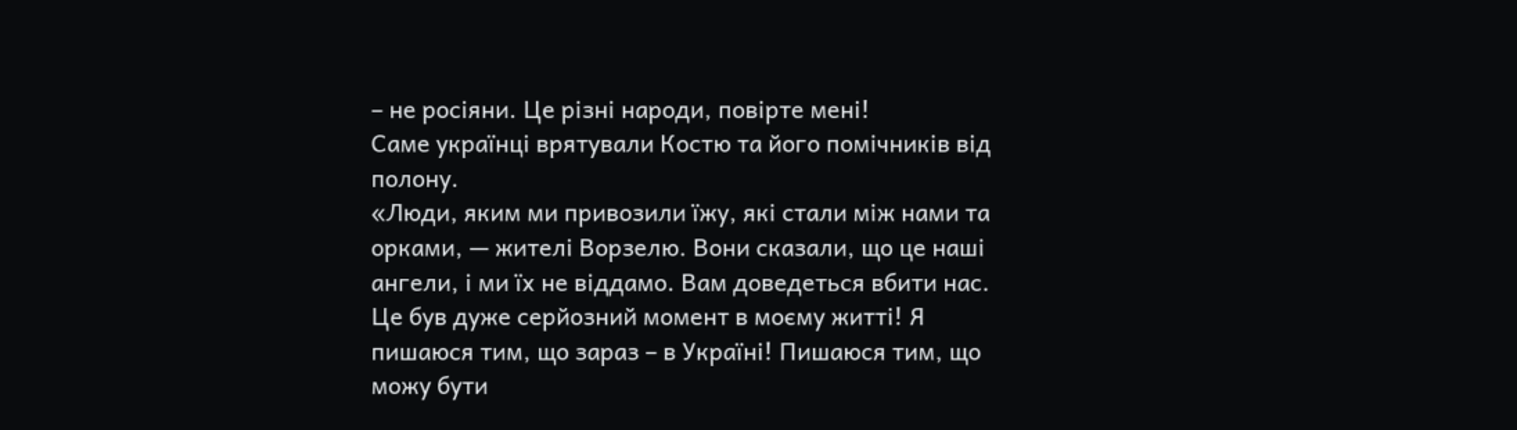– не росіяни. Це різні народи, повірте мені!
Саме українці врятували Костю та його помічників від полону.
«Люди, яким ми привозили їжу, які стали між нами та орками, — жителі Ворзелю. Вони сказали, що це наші ангели, і ми їх не віддамо. Вам доведеться вбити нас. Це був дуже серйозний момент в моєму житті! Я пишаюся тим, що зараз – в Україні! Пишаюся тим, що можу бути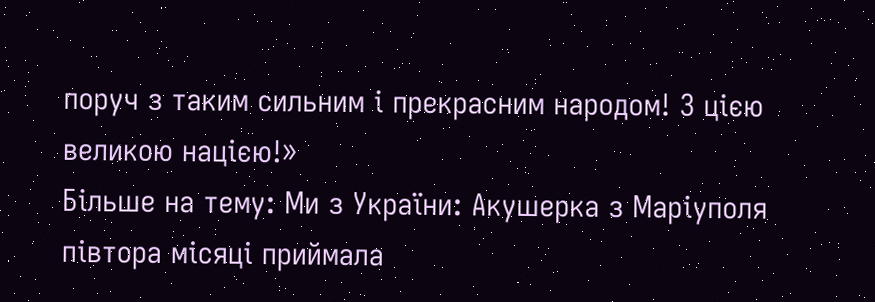поруч з таким сильним і прекрасним народом! З цією великою нацією!»
Більше на тему: Ми з України: Акушерка з Маріуполя півтора місяці приймала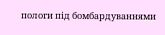пологи під бомбардуваннями